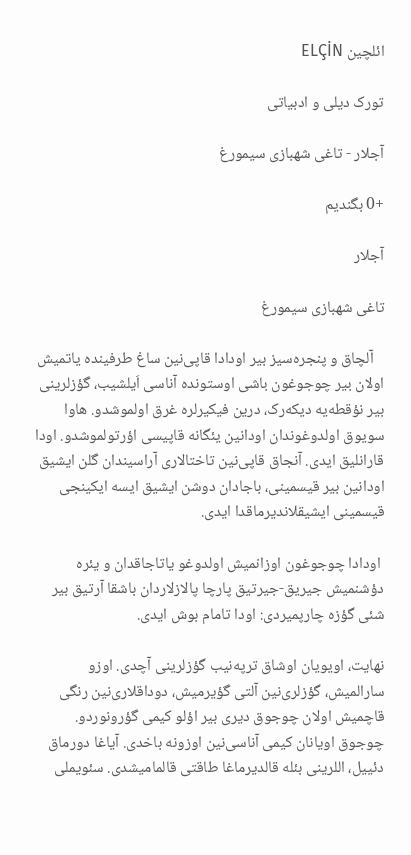ائلچین ELÇİN

تورک دیلی و ادبیاتی

آجلار - تاغی شهبازی سیمورغ

+0 بگندیم

آجلار

تاغی شهبازی سیمورغ

   آلچاق و پنجره‌سیز بیر اودادا قاپی‌نین ساغ طرفینده یاتمیش اولان بیر چوجوغون باشی اوستونده آناسی اَیلشیب، گؤزلرینی بیر نؤقطه‌یه دیکه‌رک، درین فیکیرلره غرق اولموشدو. هاوا سویوق اولدوغوندان اودا‌نین یئگانه قاپیسی اؤرتولموشدو. اودا قارانلیق ایدی. آنجاق قاپی‌نین تاختالاری آراسیندان گلن ایشیق اودا‌نین بیر قیسمینی، باجادان دوشن ایشیق ایسه ایکینجی قیسمینی ایشیقلاندیرماقدا ایدی.

 اودادا چوجوغون اوزانمیش اولدوغو یاتاجاقدان و یئره دؤشنمیش جیریق-جیرتیق پارچا پالازلاردان باشقا آرتیق بیر شئی گؤزه چارپمیردی: اودا تامام بوش ایدی.

نهایت، اویویان اوشاق ترپه‌نیب گؤزلرینی آچدی. اوزو سارالمیش، گؤزلری‌نین آلتی گؤیرمیش، دوداقلاری‌نین رنگی قاچمیش اولان چوجوق دیری بیر اؤلو کیمی گؤرونوردو. چوجوق اویانان کیمی آناسی‌نین اوزونه باخدی. آیاغا دورماق دئییل، اللرینی بئله قالدیرماغا طاقتی قالمامیشدی. سئویملی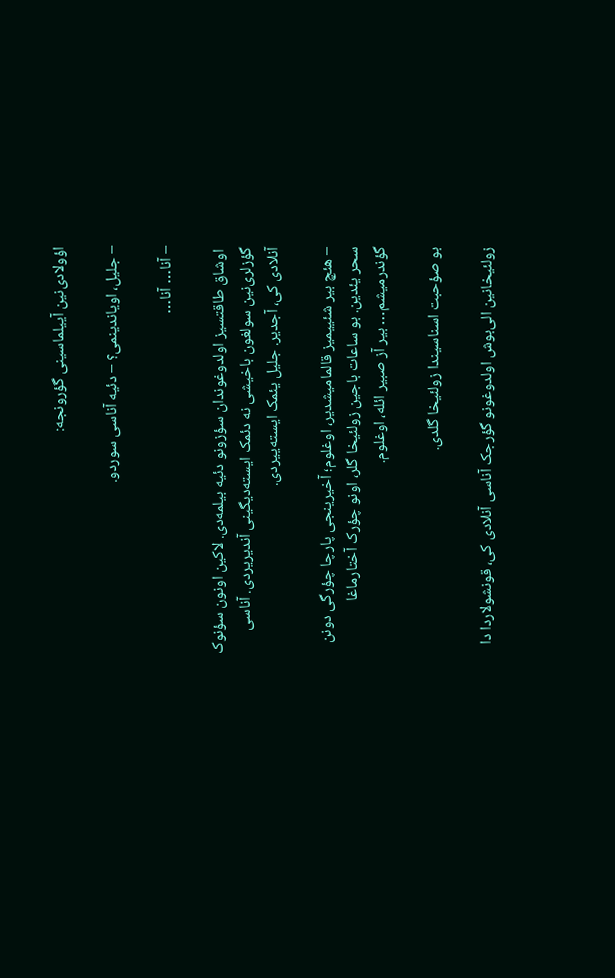اؤولادی‌نین آییلماسینی گؤرونجه:

– جلیل، اویاندینمی؟ – دئیه آناسی سوردو.

– آنا… آنا…

 اوشاق طاقتسیز اولدوغوندان سؤزونو دئیه بیلمه‌دی. لاکین اونون سؤنوک گؤزلری‌نین سولغون باخیشی نه دئمک ایسته‌دیگینی آندیریردی. آناسی آنلادی کی، آجدیر. جلیل یئمک ایسته‌ییردی.

– هئچ بیر شئییمیز قالمامیشدیر، اوغلوم؛ آخیرینجی پارچا چؤرگی دونن سحر یئدین. بو ساعات باجین زولئیخا گلر، اونو چؤرک آختارماغا گؤندرمیشم… بیر آز صبیر ائله، اوغلوم.

بو صؤحبت اسناسیندا زولئیخا گلدی.

زولئیخا‌نین الی‌بوش اولدوغونو گؤرجک آناسی آنلادی کی، قونشولاردا دا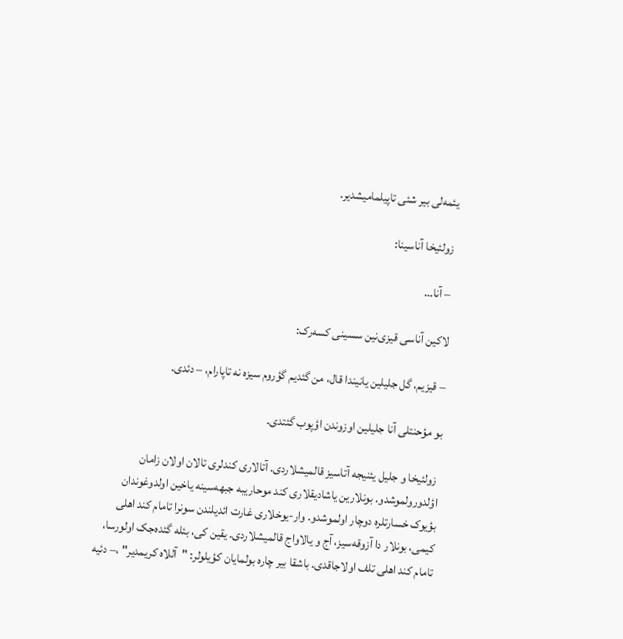یئمه‌لی بیر شئی تاپیلمامیشدیر.

 زولئیخا آناسینا:

 – آنا…

لاکین آناسی قیزی‌نین سسینی کسه‌رک:

– قیزیم، گل جلیلین یا‌نیندا قال، من گئدیم گؤروم سیزه نه تاپارام، – دئدی.

بو مؤحنتلی آنا جلیلین اوزوندن اؤپوب گئتدی.

 زولئیخا و جلیل یئنیجه آتاسیز قالمیشلاردی. آتالاری کندلری تالان اولان زامان اؤلدورولموشدو. بونلارین یاشادیقلاری کند موحاریبه جبهه‌سینه یاخین اولدوغوندان بؤیوک خسارتلره دوچار اولموشدو. وار-یوخلاری غارت ائدیلندن سونرا تامام کند اهلی کیمی، بونلار دا آزوقه‌سیز، آج و یالاواج قالمیشلاردی. یقین کی، بئله گئده‌جک اولورسا، تامام کند اهلی تلف اولاجاقدی. باشقا بیر چاره بولمایان کؤیلولر: "آللاه کریمدیر" ،– دئیه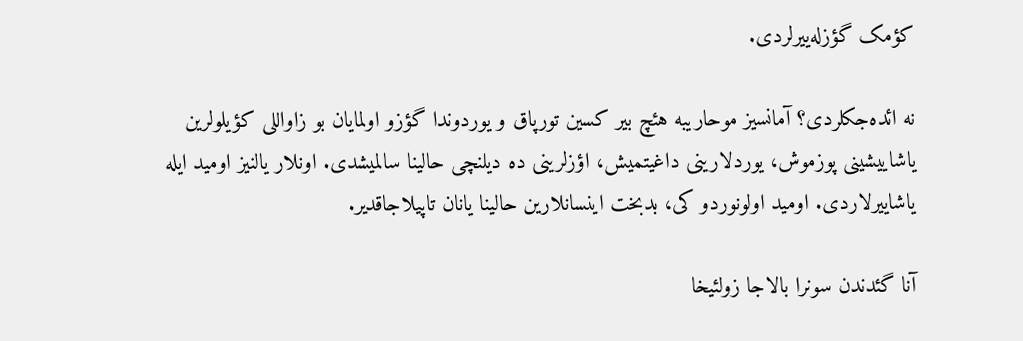کؤمک گؤزله‌ییرلردی.

نه ائده‌جکلردی؟ آمانسیز موحاریبه هئچ بیر کسین تورپاق و یوردوندا گؤزو اولمایان بو زاواللی کؤیلولرین یاشاییشینی پوزموش، یوردلارینی داغیتمیش، اؤزلرینی ده دیلنچی حالینا سالمیشدی. اونلار یالنیز اومید ایله یاشاییرلاردی. اومید اولونوردو کی، بدبخت اینسانلارین حالینا یانان تاپیلاجاقدیر.

آنا گئدندن سونرا بالاجا زولئیخا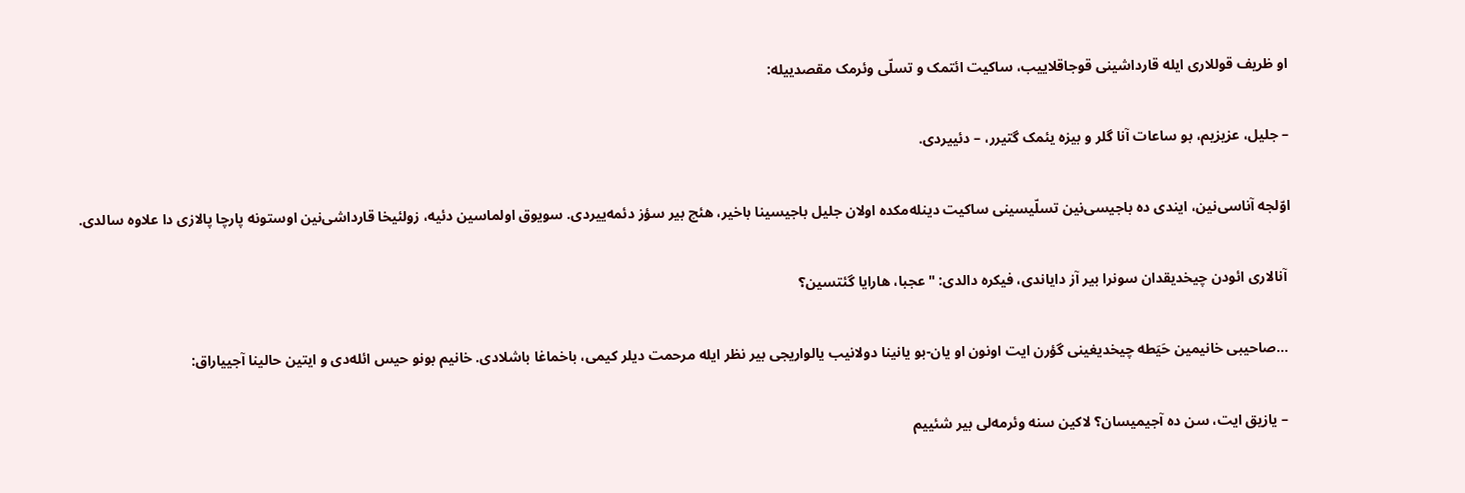او ظریف قوللاری ایله قارداشینی قوجاقلاییب، ساکیت ائتمک و تسلّی وئرمک مقصدییله:

– جلیل، عزیزیم، بو ساعات آنا گلر و بیزه یئمک گتیرر، – دئییردی.

اوّلجه آناسی‌نین، ایندی ده باجیسی‌نین تسلّیسینی ساکیت دینله‌مکده اولان جلیل باجیسینا باخیر، هئچ بیر سؤز دئمه‌ییردی. سویوق اولماسین دئیه، زولئیخا قارداشی‌نین اوستونه پارچا پالازی دا علاوه سالدی.

 آنالاری ائودن چیخدیقدان سونرا بیر آز دایاندی، فیکره دالدی: "عجبا، هارایا گئتسین؟

 …صاحیبی خانیمین حَیَطه چیخدیغینی گؤرن ایت اونون او یان-بو یا‌نینا دولانیب یالواریجی بیر نظر ایله مرحمت دیلر کیمی، باخماغا باشلادی. خانیم بونو حیس ائله‌دی و ایتین حالینا آجییاراق:

 – یازیق ایت، سن ده آجیمیسان؟ لاکین سنه وئرمه‌لی بیر شئییم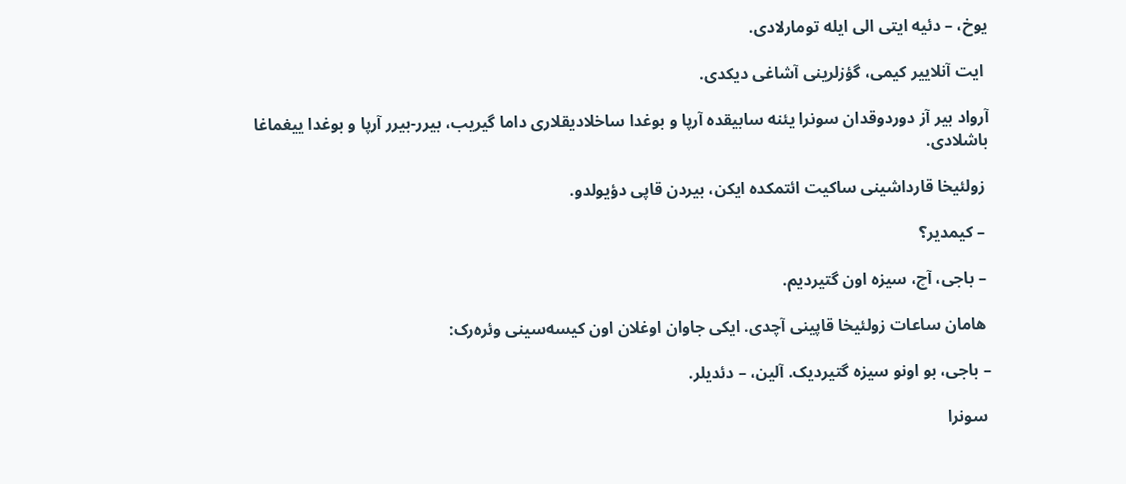یوخ، – دئیه ایتی الی ایله تومارلادی.

 ایت آنلاییر کیمی، گؤزلرینی آشاغی دیکدی.

آرواد بیر آز دوردوقدان سونرا یئنه سابیقده آرپا و بوغدا ساخلادیقلاری داما گیریب، بیرر-بیرر آرپا و بوغدا ییغماغا باشلادی.

 زولئیخا قارداشینی ساکیت ائتمکده ایکن، بیردن قاپی دؤیولدو.

 – کیمدیر؟

 – باجی، آچ، سیزه اون گتیردیم.

 هامان ساعات زولئیخا قاپینی آچدی. ایکی جاوان اوغلان اون کیسه‌سینی وئره‌رک:

– باجی، بو اونو سیزه گتیردیک. آلین، – دئدیلر.

 سونرا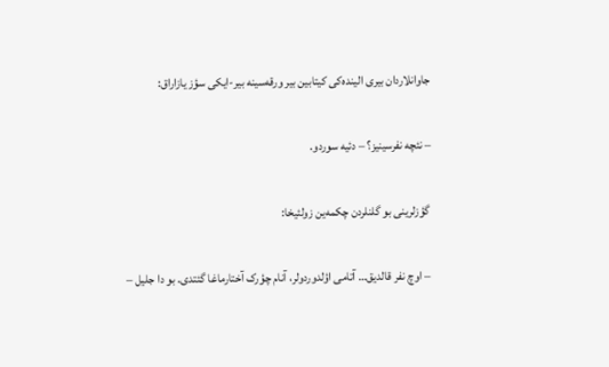جاوانلاردان بیری الینده‌کی کیتابین بیر ورقه‌سینه بیر-ایکی سؤز یازاراق:

– نئچه نفرسینیز؟ – دئیه سوردو.

 گؤزلرینی بو گلنلردن چکمه‌ین زولئیخا:

 – اوچ نفر قالدیق… آتامی اؤلدوردولر، آنام چؤرک آختارماغا گئتدی. بو دا جلیل –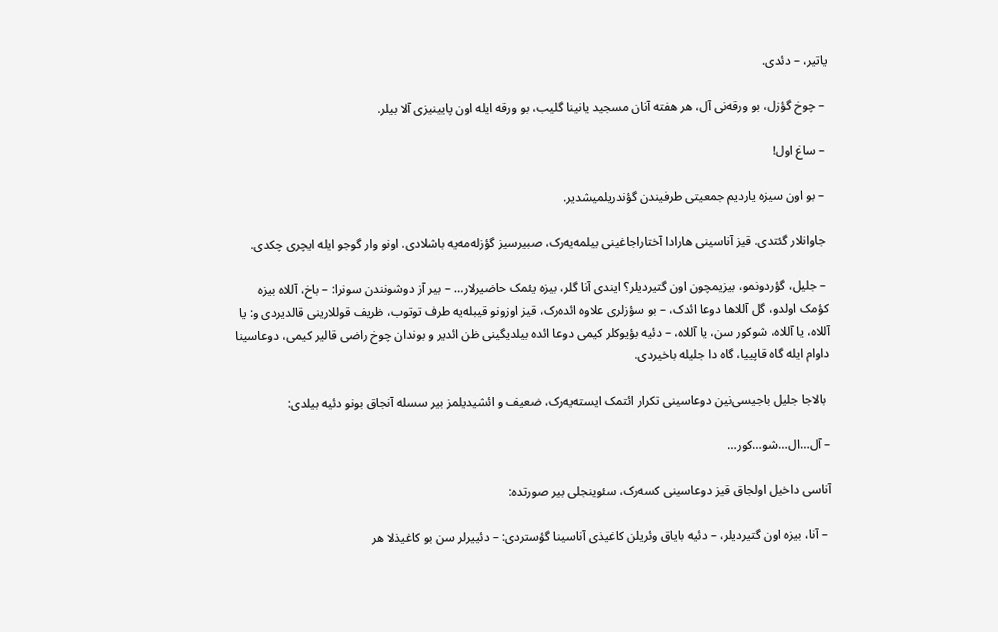یاتیر، – دئدی.

 – چوخ گؤزل، بو ورقه‌نی آل، هر هفته آنان مسجید یا‌نینا گلیب، بو ورقه ایله اون پایینیزی آلا بیلر.

 – ساغ اول!

 – بو اون سیزه یاردیم جمعیتی طرفیندن گؤندریلمیشدیر.

 جاوانلار گئتدی. قیز آناسینی هارادا آختاراجاغینی بیلمه‌یه‌رک، صبیرسیز گؤزله‌مه‌یه باشلادی. اونو وار گوجو ایله ایچری چکدی.

 – جلیل، گؤردونمو، بیزیمچون اون گتیردیلر؟ ایندی آنا گلر، بیزه یئمک حاضیرلار… – بیر آز دوشونندن سونرا: – باخ، آللاه بیزه کؤمک اولدو، گل آللاها دوعا ائدک، – بو سؤزلری علاوه ائده‌رک، قیز اوزونو قیبله‌یه طرف توتوب، ظریف قوللارینی قالدیردی و: یا آللاه، یا آللاه، شوکور سن، یا آللاه، – دئیه بؤیوکلر کیمی دوعا ائده بیلدیگینی ظن ائدیر و بوندان چوخ راضی قالیر کیمی، دوعاسینا داوام ایله گاه قاپییا، گاه دا جلیله باخیردی.

 بالاجا جلیل باجیسی‌نین دوعاسینی تکرار ائتمک ایسته‌یه‌رک، ضعیف و ائشیدیلمز بیر سسله آنجاق بونو دئیه بیلدی:

– آل…ال…شو…کور…

آناسی داخیل اولجاق قیز دوعاسینی کسه‌رک، سئوینجلی بیر صورتده:

 – آنا، بیزه اون گتیردیلر، – دئیه بایاق وئریلن کاغیذی آناسینا گؤستردی: – دئییرلر سن بو کاغیذلا هر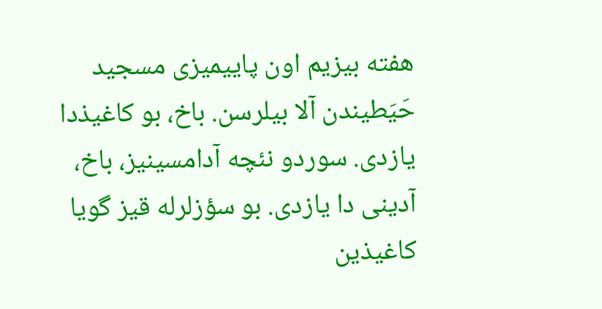هفته بیزیم اون پاییمیزی مسجید حَیَطیندن آلا بیلرسن. باخ، بو کاغیذدا یازدی. سوردو نئچه آدامسینیز، باخ، آدینی دا یازدی. بو سؤزلرله قیز گویا کاغیذین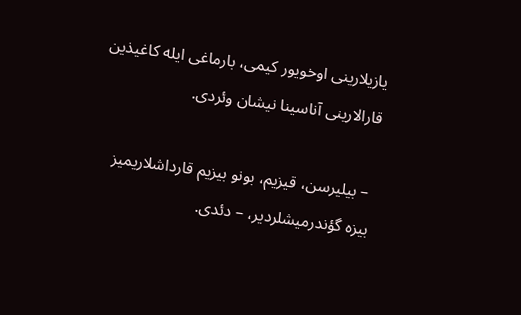یازیلارینی اوخویور کیمی، بارماغی ایله کاغیذین قارالارینی آناسینا نیشان وئردی.

 – بیلیرسن، قیزیم، بونو بیزیم قارداشلاریمیز بیزه گؤندرمیشلردیر، – دئدی.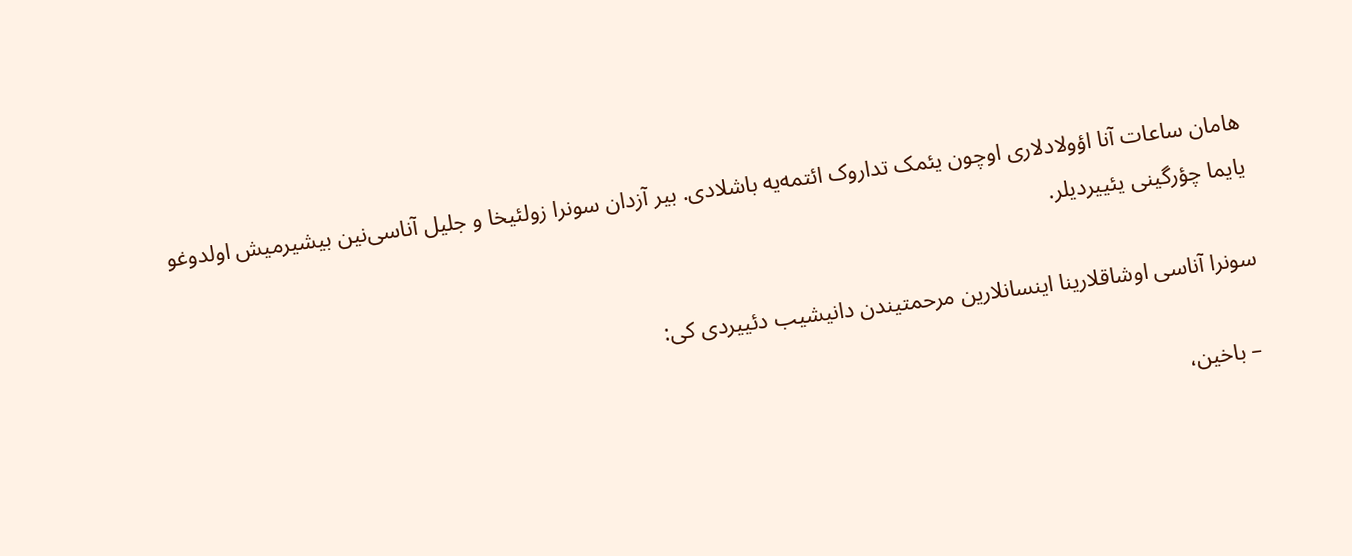هامان ساعات آنا اؤولادلاری اوچون یئمک تداروک ائتمه‌یه باشلادی. بیر آزدان سونرا زولئیخا و جلیل آناسی‌نین بیشیرمیش اولدوغو یایما چؤرگینی یئییردیلر.

سونرا آناسی اوشاقلارینا اینسانلارین مرحمتیندن دانیشیب دئییردی کی:

 – باخین،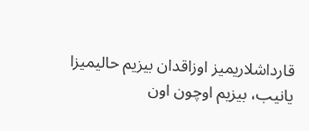قارداشلاریمیز اوزاقدان بیزیم حالیمیزا یانیب، بیزیم اوچون اون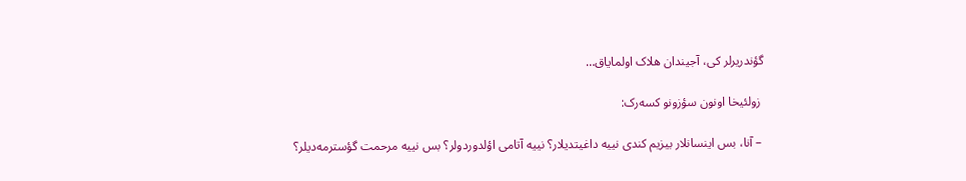گؤندریرلر کی، آجیندان هلاک اولمایاق…

 زولئیخا اونون سؤزونو کسه‌رک:

 – آنا، بس اینسانلار بیزیم کندی نییه داغیتدیلار؟ نییه آتامی اؤلدوردولر؟ بس نییه مرحمت گؤسترمه‌دیلر؟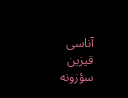آناسی قیزین سؤزونه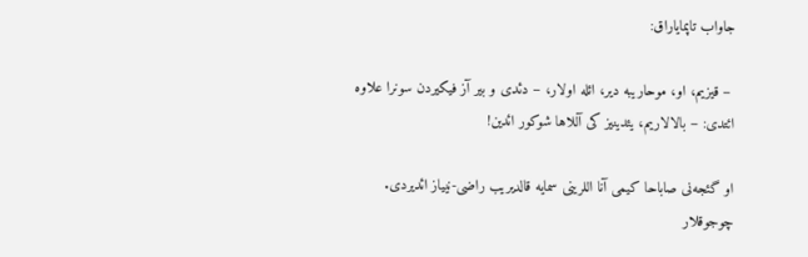جاواب تاپمایاراق:

 – قیزیم، او، موحاریبه دیر، ائله اولار، – دئدی و بیر آز فیکیردن سونرا علاوه ائتدی: – بالالاریم، یئدینیز کی آللاها شوکور ائدین!

او گئجه‌نی صاباحا کیمی آنا اللرینی سمایه قالدیریب راضی-نییاز ائدیردی. چوجوقلار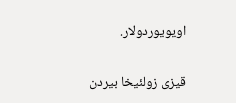اویویوردولار.

قیزی زولئیخا بیردن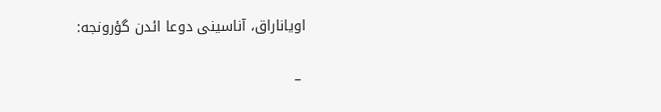اویاناراق، آناسینی دوعا ائدن گؤرونجه:

 –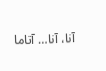آنا، آنا… آتاما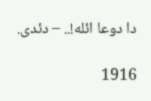دا دوعا ائله!.. – دئدی.

1916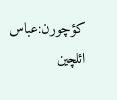کؤچورن:عباس ائلچین